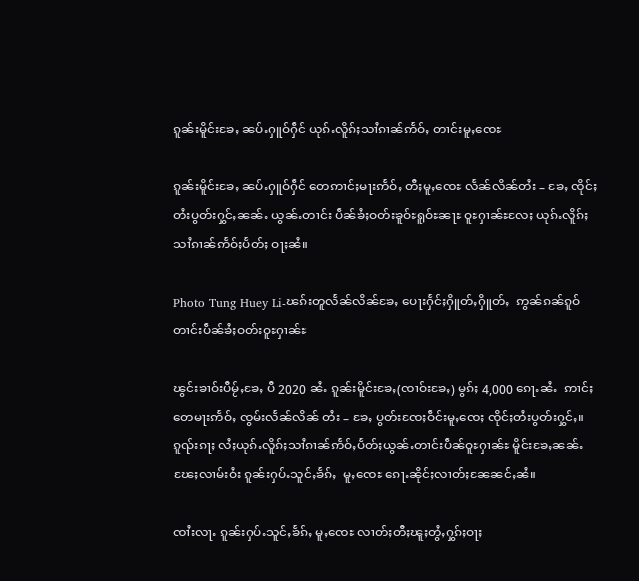ၵူၼ်းမိူင်းၶႄႇ ၼပ်ႉႁူဝ်ႁဵင် ယုၵ်ႉလိူၵ်ႈသၢႆၵၢၼ်ဢႅဝ်ႇ တၢင်းမူႇၸေႊ

ၵူၼ်းမိူင်းၶႄႇ ၼပ်ႉႁူဝ်ႁဵင် တေဢၢင်ႈမႃးဢႅဝ်ႇ တီႈမူႇၸေႊ လႅၼ်လိၼ်တႆး – ၶႄႇ ၸိုင်ႈတႆးပွတ်းႁွင်ႇၼၼ်ႉ ယွၼ်ႉတၢင်း ပဵၼ်ၶႆႈဝတ်းၶူဝ်ႊရူဝ်ႊၼႃႊ ဝူႊႁၢၼ်ႊလႄႈ ယုၵ်ႉလိူၵ်ႈသၢႆၵၢၼ်ဢႅဝ်ႈပႅတ်ႈ ဝႃႈၼႆ။

Photo Tung Huey Li-ၽၵ်းတူလႅၼ်လိၼ်ၶႄႇ ပေႃးႁႅင်ႈႁိူတ်ႇႁိူတ်ႇ  ဢွၼ်ၵၼ်ၵူဝ်တၢင်းပဵၼ်ၶႆႈဝတ်းဝူႊႁၢၼ်ႊ

ၽွင်းၶၢဝ်းပီမႂ်ႇၶႄႇ ပီ 2020 ၼႆႉ ၵူၼ်းမိူင်းၶႄႇ(ၸၢဝ်းၶႄႇ) မွၵ်ႈ 4,000 ၵေႃႉၼႆႉ  ဢၢင်ႈတေမႃးဢႅဝ်ႇ ၸွမ်းလႅၼ်လိၼ် တႆး – ၶႄႇ ပွတ်းၸႄႈဝဵင်းမူႇၸေႈ ၸိုင်ႈတႆးပွတ်းႁွင်ႇ။ ၵူၺ်းၵႃႈ လႆႈယုၵ်ႉလိူၵ်ႈသၢႆၵၢၼ်ဢႅဝ်ႇပႅတ်ႈယွၼ်ႉတၢင်းပဵၼ်ဝူႊႁၢၼ်ႊ မိူင်းၶႄႇၼၼ်ႉ ၽႄႈလၢမ်းဝႆး ၵူၼ်းႁပ်ႉသူင်ႇၶႅၵ်ႇ  မူႇၸေႊ ၵေႃႉၼိုင်ႈလၢတ်ႈၼႄၼင်ႇၼႆ။

ၸၢႆးလႃႉ ၵူၼ်းႁပ်ႉသူင်ႇၶႅၵ်ႇ မူႇၸေႊ လၢတ်ႈတီႈၽူႈတွႆႇႁွၵ်ႈဝႃႈ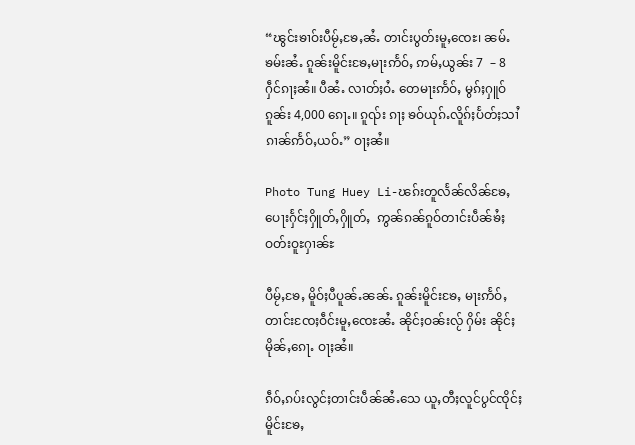“ၽွင်းၶၢဝ်းပီမႂ်ႇၶႄႇၼႆႉ တၢင်းပွတ်းမူႇၸေႊ၊ ၼမ်ႉၶမ်းၼႆႉ ၵူၼ်းမိူင်းၶႄႇမႃးဢႅဝ်ႇ ဢမ်ႇယွၼ်း 7  – 8 ႁဵင်ၵႃႈၼႆ။ ပီၼႆႉ လၢတ်ႈဝႆႉ တေမႃးဢႅဝ်ႇ မွၵ်ႈႁူဝ်ၵူၼ်း 4,000 ၵေႃႉ။ ၵူၺ်း ၵႃႈ ၶဝ်ယုၵ်ႉလိူၵ်ႈပႅတ်ႈသၢႆၵၢၼ်ဢႅဝ်ႇယဝ်ႉ” ဝႃႈၼႆ။

Photo Tung Huey Li-ၽၵ်းတူလႅၼ်လိၼ်ၶႄႇ ပေႃးႁႅင်ႈႁိူတ်ႇႁိူတ်ႇ  ဢွၼ်ၵၼ်ၵူဝ်တၢင်းပဵၼ်ၶႆႈဝတ်းဝူႊႁၢၼ်ႊ

ပီမႂ်ႇၶႄႇ မိူဝ်ႈပီပူၼ်ႉၼၼ်ႉ ၵူၼ်းမိူင်းၶႄႇ မႃးဢႅဝ်ႇတၢင်းၸႄႈဝဵင်းမူႇၸေႊၼႆႉ ၼိုင်ႈဝၼ်းလႂ် ႁိမ်း ၼိုင်ႈမိုၼ်ႇၵေႃႉ ဝႃႈၼႆ။

ၵဵဝ်ႇၵပ်းလွင်ႈတၢင်းပဵၼ်ၼႆႉသေ ယူႇတီႈလူင်ပွင်ၸိုင်ႈမိူင်းၶႄႇ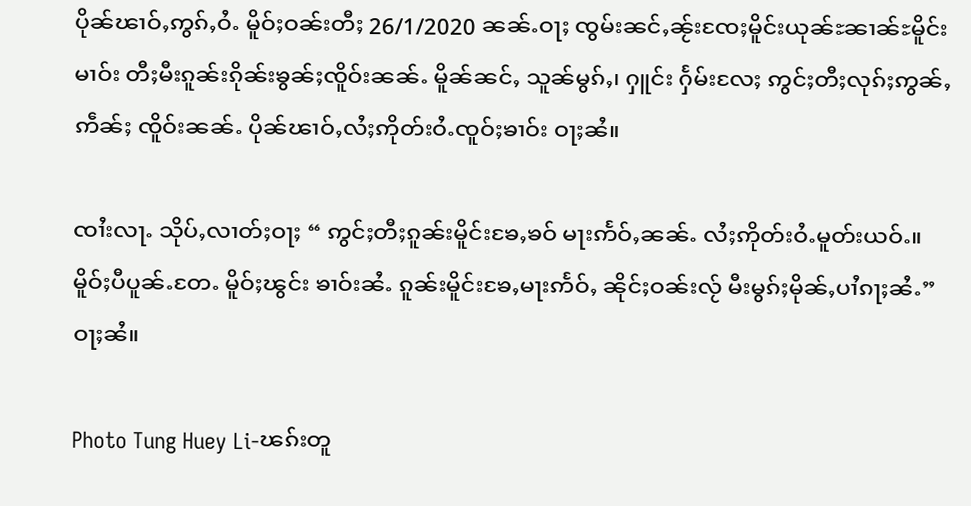ပိုၼ်ၽၢဝ်ႇဢွၵ်ႇဝႆႉ မိူဝ်ႈဝၼ်းတီႈ 26/1/2020 ၼၼ်ႉဝႃႈ ၸွမ်းၼင်ႇၼႂ်းၸႄႈမိူင်းယုၼ်ႊၼၢၼ်ႊမိူင်းမၢဝ်း တီႈမီးၵူၼ်းၵိုၼ်းၶွၼ်ႈၸိူဝ်းၼၼ်ႉ မိူၼ်ၼင်ႇ သူၼ်မွၵ်ႇ၊ ႁူင်း ႁႅမ်းလႄႈ ဢွင်ႈတီႈလုၵ်ႈဢွၼ်ႇဢဵၼ်ႈ ၸိူဝ်းၼၼ်ႉ ပိုၼ်ၽၢဝ်ႇလႆႈဢိုတ်းဝႆႉၸူဝ်ႈၶၢဝ်း ဝႃႈၼႆ။

ၸၢႆးလႃႉ သိုပ်ႇလၢတ်ႈဝႃႈ “ ဢွင်ႈတီႈၵူၼ်းမိူင်းၶႄႇၶဝ် မႃးဢႅဝ်ႇၼၼ်ႉ လႆႈဢိုတ်းဝႆႉမူတ်းယဝ်ႉ။ မိူဝ်ႈပီပူၼ်ႉတႄႉ မိူဝ်ႈၽွင်း ၶၢဝ်းၼႆႉ ၵူၼ်းမိူင်းၶႄႇမႃးဢႅဝ်ႇ ၼိုင်ႈဝၼ်းလႂ် မီးမွၵ်ႈမိုၼ်ႇပၢႆၵႃႈၼႆႉ” ဝႃႈၼႆ။

Photo Tung Huey Li-ၽၵ်းတူ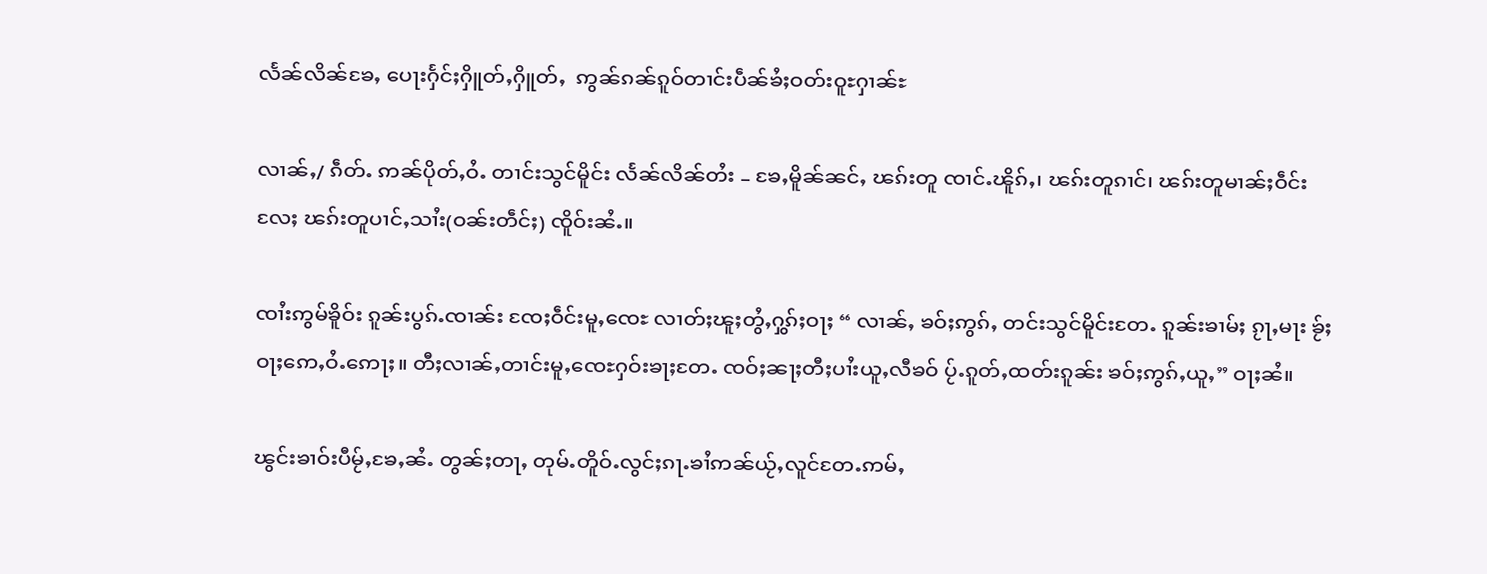လႅၼ်လိၼ်ၶႄႇ ပေႃးႁႅင်ႈႁိူတ်ႇႁိူတ်ႇ  ဢွၼ်ၵၼ်ၵူဝ်တၢင်းပဵၼ်ၶႆႈဝတ်းဝူႊႁၢၼ်ႊ

လၢၼ်ႇ/ ၵဵတ်ႉ ဢၼ်ပိုတ်ႇဝႆႉ တၢင်းသွင်မိူင်း လႅၼ်လိၼ်တႆး – ၶႄႇမိူၼ်ၼင်ႇ ၽၵ်းတူ ၸၢင်ႉၽိူၵ်ႇ၊ ၽၵ်းတူၵၢင်၊ ၽၵ်းတူမၢၼ်ႈဝဵင်းလႄႈ ၽၵ်းတူပၢင်ႇသၢႆး(ဝၼ်းတဵင်ႈ) ၸိူဝ်းၼႆႉ။

ၸၢႆးဢွမ်ၶိူဝ်း ၵူၼ်းပွၵ်ႉၸၢၼ်း ၸႄႈဝဵင်းမူႇၸေႊ လၢတ်ႈၽူႈတွႆႇႁွၵ်ႈဝႃႈ “ လၢၼ်ႇ ၶဝ်ႈဢွၵ်ႇ တင်းသွင်မိူင်းတႄႉ ၵူၼ်းၶၢမ်ႈ ၵႂႃႇမႃး ၶႂ်ႈဝႃႈဢေႇဝႆႉဢေႃႈ။ တီႈလၢၼ်ႇတၢင်းမူႇၸေႊႁဝ်းၶႃႈတႄႉ ၸဝ်ႈၼႃႈတီႈပၢႆးယူႇလီၶဝ် ပႂ်ႉၵူတ်ႇထတ်းၵူၼ်း ၶဝ်ႈဢွၵ်ႇယူႇ” ဝႃႈၼႆ။

ၽွင်းၶၢဝ်းပီမႂ်ႇၶႄႇၼႆႉ တွၼ်ႈတႃႇ တုမ်ႉတိူဝ်ႉလွင်ႈၵႃႉၶၢႆဢၼ်ယႂ်ႇလူင်တႄႉဢမ်ႇ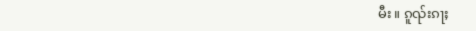မီး။ ၵူၺ်းၵႃႈ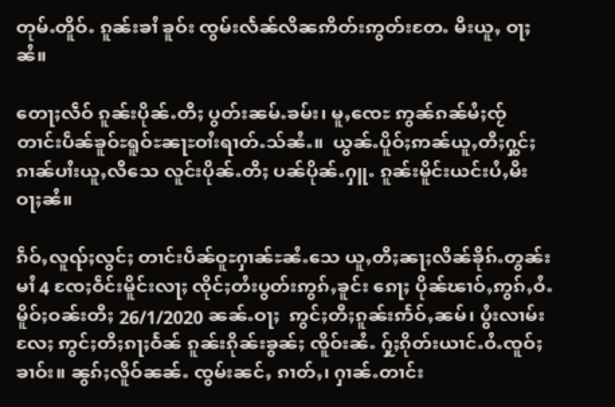တုမ်ႉတိူဝ်ႉ ၵူၼ်းၶၢႆ ၶူဝ်း ၸွမ်းလႅၼ်လိၼဢိတ်းဢွတ်းတႄႉ မီးယူႇ ဝႃႈၼႆ။

တေႃႈလဵဝ် ၵူၼ်းပိုၼ်ႉတီႈ ပွတ်းၼမ်ႉၶမ်း၊ မူႇၸေႊ ဢွၼ်ၵၼ်မႆႈၸႂ် တၢင်းပဵၼ်ၶူဝ်ႊရူဝ်ႊၼႃႊဝၢႆးရၢတ်ႉသ်ၼႆႉ။  ယွၼ်ႉပိူဝ်ႈဢၼ်ယူႇတီႈႁွင်ႈၵၢၼ်ပၢႆးယူႇလီသေ လူင်းပိုၼ်ႉတီႈ ပၼ်ပိုၼ်ႉႁူႉ ၵူၼ်းမိူင်းယင်းပႆႇမီး  ဝႃႈၼႆ။

ၵဵဝ်ႇလူၺ်ႈလွင်ႈ တၢင်းပဵၼ်ဝူႊႁၢၼ်ႊၼႆႉသေ ယူႇတီႈၼႃႈလိၼ်ၶိုၵ်ႉတွၼ်းမၢႆ 4 ၸႄႈဝဵင်းမိူင်းလႃႈ ၸိုင်ႈတႆးပွတ်းဢွၵ်ႇၶူင်း ၵေႃႈ ပိုၼ်ၽၢဝ်ႇဢွၵ်ႇဝႆႉ မိူဝ်ႈဝၼ်းတီႈ 26/1/2020 ၼၼ်ႉဝႃႈ  ဢွင်ႈတီႈၵူၼ်းဢႅဝ်ႇၼမ်၊ ပွႆးလၢမ်းလႄႈ ဢွင်ႈတီႈၵႃႈဝႅၼ် ၵူၼ်းၵိုၼ်းၶွၼ်ႈ ၸိူဝ်းၼႆႉ ႁႂ်ႈၵိုတ်းယၢင်ႉဝႆႉၸူဝ်ႈၶၢဝ်း။ ၼွၵ်ႈလိူဝ်ၼၼ်ႉ ၸွမ်းၼင်ႇ ၵၢတ်ႇ၊ ႁၢၼ်ႉတၢင်း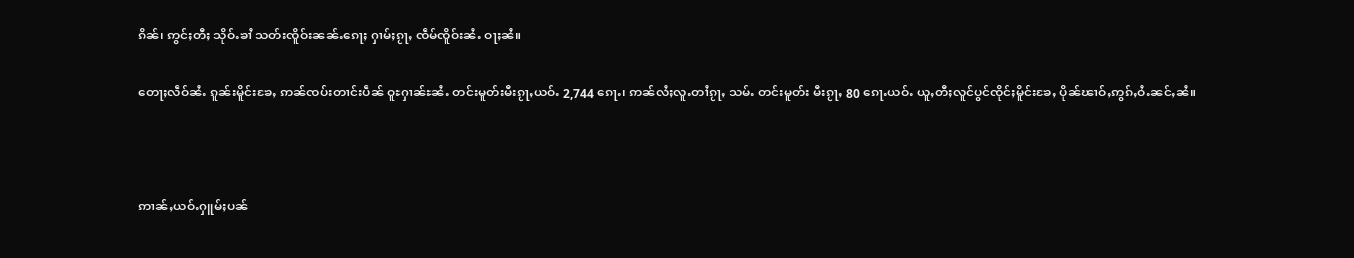ၵိၼ်၊ ဢွင်ႈတီႈ သိုဝ်ႉၶၢႆ သတ်းၸိူဝ်းၼၼ်ႉၵေႃႈ ႁၢမ်ႈၵႂႃႇ ၸဵမ်ၸိူဝ်းၼႆႉ ဝႃႈၼႆ။

တေႃႈလဵဝ်ၼႆႉ ၵူၼ်းမိူင်းၶႄႇ ဢၼ်ၸပ်းတၢင်းပဵၼ် ဝူႊႁၢၼ်ႊၼႆႉ တင်းမူတ်းမီးၵႂႃႇယဝ်ႉ 2,744 ၵေႃႉ၊ ဢၼ်လႆႈလူႉတၢႆၵႂႃႇ သမ်ႉ တင်းမူတ်း မီးၵႂႃႇ 80 ၵေႃႉယဝ်ႉ ယူႇတီႈလူင်ပွင်ၸိုင်ႈမိူင်းၶႄႇ ပိုၼ်ၽၢဝ်ႇဢွၵ်ႇဝႆႉၼင်ႇၼႆ။



ဢၢၼ်ႇယဝ်ႉႁူမ်ႈပၼ်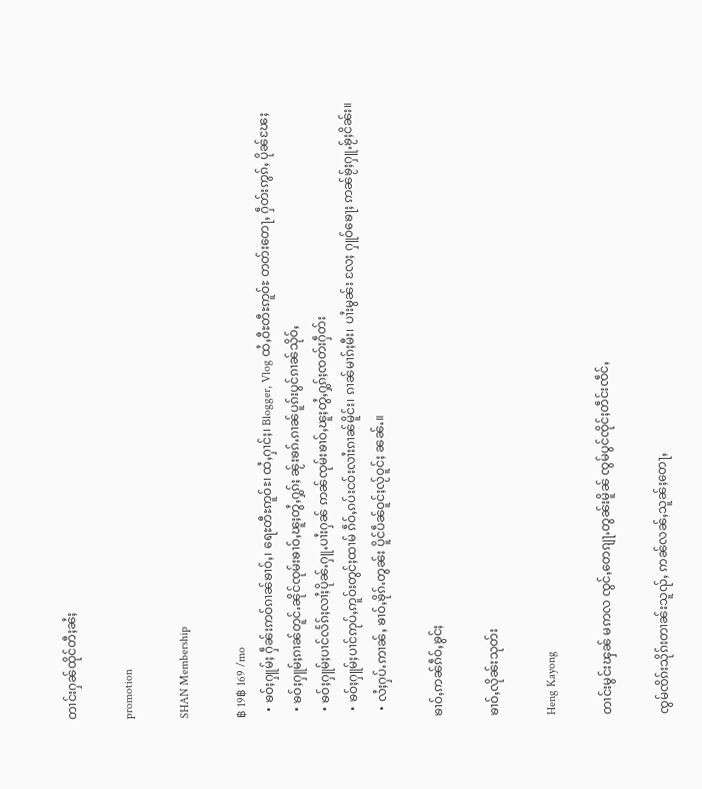တၢင်းႁၼ်ထိုင်တီႈၼႆႈ

promotion

SHAN Membership

฿ 19฿ 169 /mo
  • ၶဝ်ႈႁူမ်ႈ ႁဵၼ်းဢဝ်ၵၢၼ်ၶၢဝ်ႇ၊ ရေႊတီႊဢူဝ်ႊ၊ ထႆႇႁၢင်ႈ၊ Blogger, Vlog ထႆႇဝီႊတီႊဢူဝ်ႊ တတ်းတေႃႇ ႁဵတ်းဢွၵ်ႇ ပိုၼ်ၽႄႈ
  • ၶဝ်ႈႁူမ်ႈၵၢၼ်တူင်ႉၼိုင်ၸုမ်းၶၢဝ်ႇၽူႈတွႆႇႁွၵ်ႈ ၼႂ်းၶၵ်ႉၵၢၼ်ပူၵ်းပွင်ၵၢၼ်သိုဝ်ႇ
  • ၶဝ်ႈႁူမ်ႈပၢင်လႅၵ်ႈလၢႆႈပိုၼ်ႉႁူႉပၢႆးႁၼ် ဢၼ်ၸုမ်းၶၢဝ်ႇၽူႈတွႆႇႁွၵ်ႈၸတ်းႁဵတ်း
  • ၶဝ်ႈႁူမ်ႈပၢင်ဢုပ်ႇဢူဝ်းတွင်ႈထၢမ် ၵဵဝ်ႇၵပ်းငဝ်းလၢႆးၵၢၼ်မိူင်း၊ ၵၢၼ်မၢၵ်ႈမီး၊ ပၢႆးမွၼ်း လႄႈ ႁူဝ်ၶေႃႈ ဢၼ်ၶႂ်ႈႁူႉၶႂ်ႈငိၼ်း။
  • လႆႈႁပ်ႉဢၢၼ်ႇ ၶၢဝ်ႇၶိုၵ်ႉတွၼ်း ပိူင်ပဵၼ်ဝူင်ႈလႂ်ဝူင်ႈ ၼၼ်ႉ။

ၶၢဝ်ႇဢၼ်ၵဵဝ်ႇၶွင်ႈ

ၶၢဝ်ႇလိုၼ်းသုတ်း

Heng Kayong

တၢင်းမွင်းၾၼ် မဢလ ၸွင်ႇတေၵျႃႉတွၼ်းမိူၼ် ၸွမ်ပွင်ၸိုင်ႈတဵင်းၸဵင်ႇ

ၸွမ်ၸိၵ်းသိုၵ်းတၢၼ်းသူၺ်ႇ ဢၼ်လၼ်ႇသူၼ်ႈတေႃႇ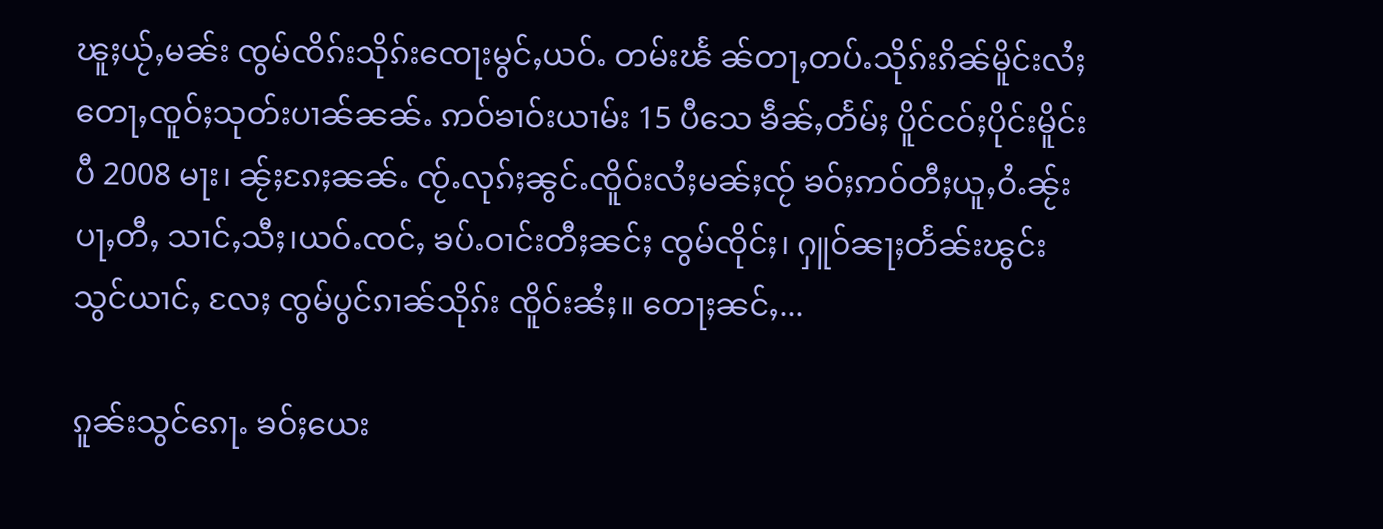ၽူႈယႂ်ႇမၼ်း ၸွမ်ၸိၵ်းသိုၵ်းၸေႃးမွင်ႇယဝ်ႉ တမ်းၽႅ ၼ်တႃႇတပ်ႉသိုၵ်းၵိၼ်မိူင်းလႆႈတေႃႇၸူဝ်ႈသုတ်းပၢၼ်ၼၼ်ႉ ဢဝ်ၶၢဝ်းယၢမ်း 15 ပီသေ ၶဵၼ်ႇတႅမ်ႈ ပိူင်ငဝ်ႈပိုင်းမိူင်း ပီ 2008 မႃး၊ ၼႂ်ႈၵႄႈၼၼ်ႉ ၸႂ်ႉလုၵ်ႈၼွင်ႉၸိူဝ်းလႆႈမၼ်ႈၸႂ် ၶဝ်ႈဢဝ်တီႈယူႇဝႆႉၼႂ်းပႃႇတီႇ သၢင်ႇသီႈ၊ယဝ်ႉၸင်ႇ ၶပ်ႉဝၢင်းတီႈၼင်ႈ ၸွမ်ၸိုင်ႈ၊ ႁူဝ်ၼႃႈတႅၼ်းၽွင်းသွင်ယၢင်ႇ လႄႈ ၸွမ်ပွင်ၵၢၼ်သိုၵ်း ၸိူဝ်းၼႆႈ။ တေႃႈၼင်ႇ...

ၵူၼ်းသွင်ၵေႃႉ ၶဝ်ႈယေး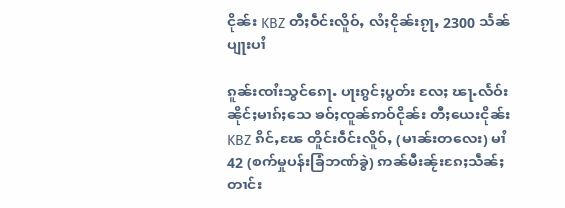ငိုၼ်း KBZ တီႈဝဵင်းလိူဝ်ႇ လႆႈငိုၼ်းၵႂႃႇ 2300 သႅၼ်ပျႃးပၢႆ

ၵူၼ်းၸၢႆးသွင်ၵေႃႉ ပႃးၵွင်ႈပွတ်း လႄႈ ၽႃႉလႅဝ်းၼိုင်ႈမၢၵ်ႈသေ ၶဝ်ႈၸူၼ်ဢဝ်ငိုၼ်း တီႈယေးငိုၼ်း KBZ ၵိင်ႇၽႄ တိူင်းဝဵင်းလိူဝ်ႇ (မၢၼ်းတလေး) မၢႆ 42 (စက်မှုပန်းခြံဘဏ်ခွဲ) ဢၼ်မီးၼႂ်းၵႄႈသဵၼ်ႈတၢင်း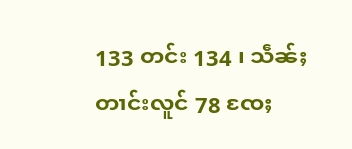133 တင်း 134 ၊ သဵၼ်ႈတၢင်းလူင် 78 ၸႄႈ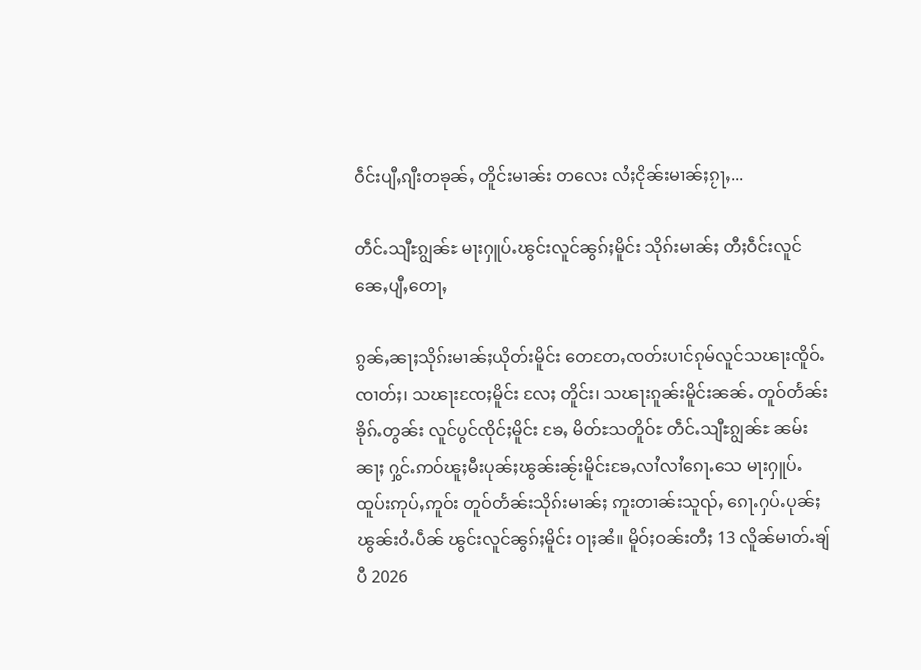ဝဵင်းပျီႇၵျီးတၶုၼ်ႇ တိူင်းမၢၼ်း တလေး လႆႈငိုၼ်းမၢၼ်ႈၵႂႃႇ...

တဵင်ႉသျီႊၵျွၼ်ႊ မႃးႁူပ်ႉၽွင်းလူင်ၼွၵ်ႈမိူင်း သိုၵ်းမၢၼ်ႈ တီႈဝဵင်းလူင်ၼေႇပျီႇတေႃႇ

ၵွၼ်ႇၼႃႈသိုၵ်းမၢၼ်ႈယိုတ်းမိူင်း တေတႄႇၸတ်းပၢင်ၵုမ်လူင်သၽႃးၸိူဝ်ႉၸၢတ်ႈ၊ သၽႃးၸႄႈမိူင်း လႄႈ တိူင်း၊ သၽႃးၵူၼ်းမိူင်းၼၼ်ႉ တူဝ်တႅၼ်းၶိုၵ်ႉတွၼ်း လူင်ပွင်ၸိုင်ႈမိူင်း ၶႄႇ မိတ်ႊသတိူဝ်ႊ တဵင်ႉသျီႊၵျွၼ်ႊ ၼမ်းၼႃႈ ႁွင်ႉဢဝ်ၽူႈမီးပုၼ်ႈၽွၼ်းၼႂ်းမိူင်းၶႄႇလၢႆလၢႆၵေႃႉသေ မႃးႁူပ်ႉထူပ်းဢုပ်ႇဢူဝ်း တူဝ်တႅၼ်းသိုၵ်းမၢၼ်ႈ ဢူးတၢၼ်းသူၺ်ႇ ၵေႃႉႁပ်ႉပုၼ်ႈၽွၼ်းဝႆႉပဵၼ် ၽွင်းလူင်ၼွၵ်ႈမိူင်း ဝႃႈၼႆ။ မိူဝ်ႈဝၼ်းတီႈ 13 လိူၼ်မၢတ်ႉၶျ် ပီ 2026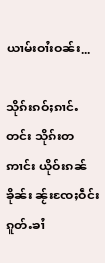ယၢမ်းဝၢႆးဝၼ်း...

သိုၵ်းၵဝ်ႈၵၢင်ႉ တင်း သိုၵ်းတဢၢင်း ယိုဝ်းၵၼ်ၶိုၼ်း ၼႂ်းၸႄႈဝဵင်းၵူတ်ႉၶၢႆ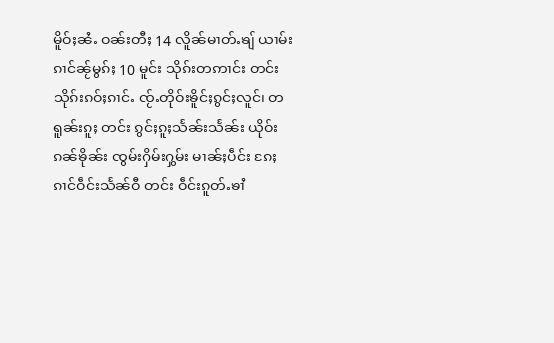မိူဝ်ႈၼႆႉ ဝၼ်းတီႈ 14 လိူၼ်မၢတ်ႉၶျ် ယၢမ်းၵၢင်ၼႂ်မွၵ်ႈ 10 မူင်း သိုၵ်းတဢၢင်း တင်း သိုၵ်းၵဝ်ႈၵၢင်ႉ ၸႂ်ႉတိုဝ်းၶိူင်ႈၵွင်ႈလူင်၊ တရူၼ်းၵူႈ တင်း ၵွင်ႈၵူႈသႅၼ်းသႅၼ်း ယိုဝ်းၵၼ်ၶိုၼ်း ၸွမ်းႁိမ်းႁွမ်း မၢၼ်ႈပဵင်း ၵႄႈၵၢင်ဝဵင်းသႅၼ်ဝီ တင်း ဝဵင်းၵူတ်ႉၶၢႆ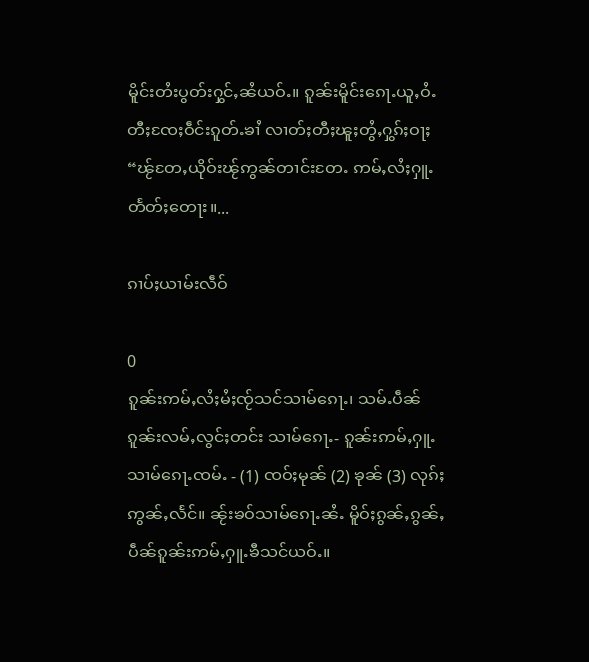မိူင်းတႆးပွတ်းႁွင်ႇၼႆယဝ်ႉ။ ၵူၼ်းမိူင်းၵေႃႉယူႇဝႆႉတီႈၸႄႈဝဵင်းၵူတ်ႉၶၢႆ လၢတ်ႈတီႈၽူႈတွႆႇႁွၵ်ႈဝႃႈ “ၽႂ်တႄႇယိုဝ်းၽႂ်ဢွၼ်တၢင်းတႄႉ ဢမ်ႇလႆႈႁူႉတႅတ်ႈတေႃး။...

ၵၢပ်ႈယၢမ်းလဵဝ်

0
ၵူၼ်းဢမ်ႇလႆႈမႆႈၸႂ်သင်သၢမ်ၵေႃႉ၊ သမ်ႉပဵၼ်ၵူၼ်းလမ်ႇလွင်ႈတင်း သၢမ်ၵေႃႉ- ၵူၼ်းဢမ်ႇႁူႉ သၢမ်ၵေႃႉၸမ်ႉ - (1) ၸဝ်ႈမုၼ် (2) ၶုၼ် (3) လုၵ်ႈဢွၼ်ႇလႅင်။ ၼႂ်းၶဝ်သၢမ်ၵေႃႉၼႆႉ မိူဝ်ႈၵွၼ်ႇၵွၼ်ႇပဵၼ်ၵူၼ်းဢမ်ႇႁူႉၶီသင်ယဝ်ႉ။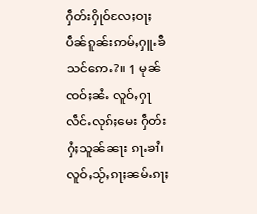ႁဵတ်းႁိုဝ်လႄႈဝႃႈ ပဵၼ်ၵူၼ်းဢမ်ႇႁူႉၶီသင်ဢေႉ?။ 1 မုၼ်ၸဝ်ႈၼႆႉ လူဝ်ႇႁႃလဵင်ႉလုၵ်ႈမေး ႁဵတ်းႁႆႈသူၼ်ၼႃး ၵႃႉၶၢႆ၊ လူဝ်ႇသႂ်ႇၵႃႈၼမ်ႉၵႃႈ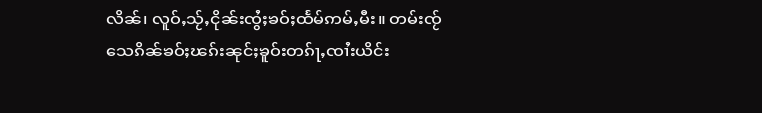လိၼ်၊ လူဝ်ႇသႂ်ႇငိုၼ်းၸွႆႈၶဝ်ႈထႅမ်ဢမ်ႇမီး။ တမ်းၸႂ်သေၵိၼ်ၶဝ်ႈၽၵ်းၼုင်ႈၶူဝ်းတၵ်ႃႇၸၢႆးယိင်း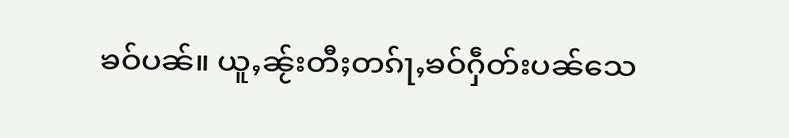ၶဝ်ပၼ်။ ယူႇၼႂ်းတီႈတၵ်ႃႇၶဝ်ႁဵတ်းပၼ်သေ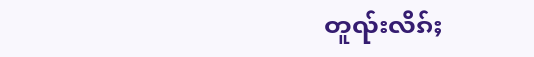တူၺ်းလိၵ်ႈ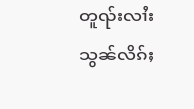တူၺ်းလၢႆးသွၼ်လိၵ်ႈ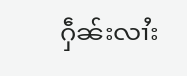ႁဵၼ်းလၢႆး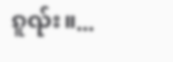ၵူၺ်း။...